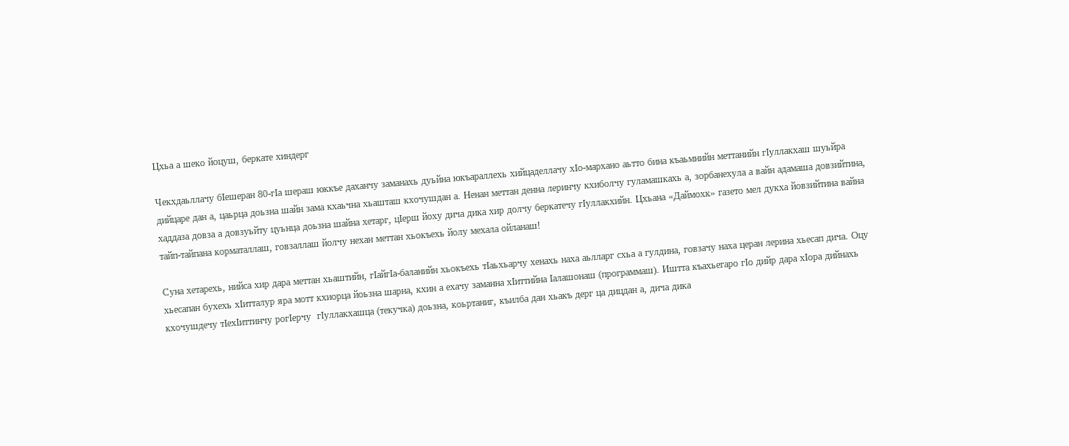Цхьа а шеко йоцуш, беркате хиндерг

Чекхдаьллачу бIешеран 80-гIа шераш юккъе даханчу заманахь дуьйна юкъараллехь хийцаделлачу хIо-мархано аьтто бина къаьмнийн меттанийн гIуллакхаш шуьйра дийцаре дан а, цаьрца доьзна шайн зама кхаьчна хьашташ кхочушдан а. Ненан меттан денна леринчу кхиболчу гуламашкахь а, зорбанехула а вайн адамаша довзийтина, хаддаза довза а довзуьйту цуьнца доьзна шайна хетарг, цIерш йоху дича дика хир долчу беркатечу гIуллакхийн. Цхьана «Даймохк» газето мел дукха йовзийтина вайна тайп-тайпана корматаллаш, говзаллаш йолчу нехан меттан хьокъехь йолу мехала ойланаш!

Суна хетарехь, нийса хир дара меттан хьаштийн, гIайгIа-баланийн хьокъехь тIаьхьарчу хенахь наха аьлларг схьа а гулдина, говзачу наха церан лерина хьесап дича. Оцу хьесапан бухехь хIитталур яра мотт кхиорца йоьзна шарна, кхин а ехачу заманна хIиттийна Iалашонаш (программаш). Иштта къахьегаро гIо дийр дара хIора дийнахь кхочушдечу тIехIиттинчу рогIерчу  гIуллакхашца (текучка) доьзна, коьртаниг, къилба дан хьакъ дерг ца дицдан а, дича дика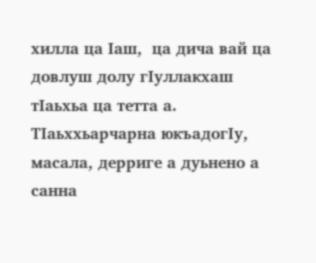хилла ца Iаш,  ца дича вай ца довлуш долу гIуллакхаш тIаьхьа ца тетта а. ТIаьххьарчарна юкъадогIу, масала, дерриге а дуьнено а санна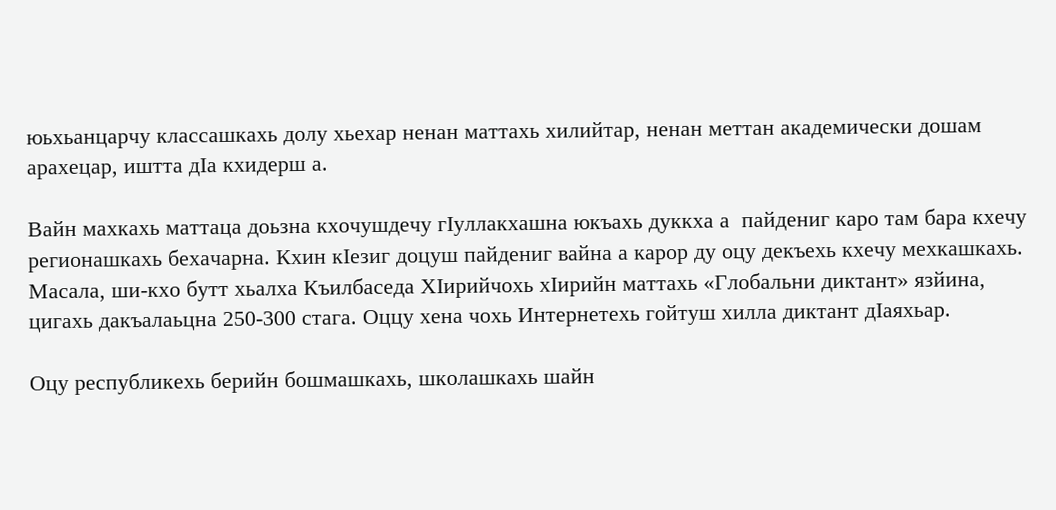юьхьанцарчу классашкахь долу хьехар ненан маттахь хилийтар, ненан меттан академически дошам арахецар, иштта дIа кхидерш а.

Вайн махкахь маттаца доьзна кхочушдечу гIуллакхашна юкъахь дуккха а  пайдениг каро там бара кхечу регионашкахь бехачарна. Кхин кIезиг доцуш пайдениг вайна а карор ду оцу декъехь кхечу мехкашкахь. Масала, ши-кхо бутт хьалха Къилбаседа ХIирийчохь хIирийн маттахь «Глобальни диктант» язйина, цигахь дакъалаьцна 250-300 стага. Оццу хена чохь Интернетехь гойтуш хилла диктант дIаяхьар.

Оцу республикехь берийн бошмашкахь, школашкахь шайн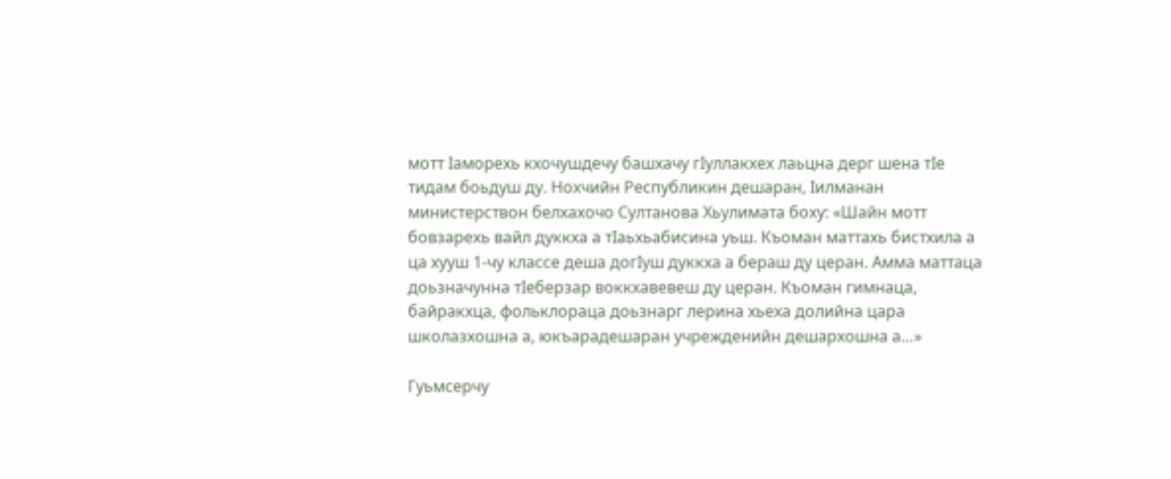мотт Iаморехь кхочушдечу башхачу гIуллакхех лаьцна дерг шена тIе тидам боьдуш ду. Нохчийн Республикин дешаран, Iилманан министерствон белхахочо Султанова Хьулимата боху: «Шайн мотт бовзарехь вайл дуккха а тIаьхьабисина уьш. Къоман маттахь бистхила а ца хууш 1-чу классе деша догIуш дуккха а бераш ду церан. Амма маттаца доьзначунна тIеберзар воккхавевеш ду церан. Къоман гимнаца, байракхца, фольклораца доьзнарг лерина хьеха долийна цара школазхошна а, юкъарадешаран учрежденийн дешархошна а…»

Гуьмсерчу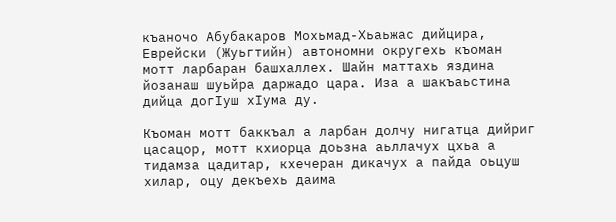къаночо Абубакаров Мохьмад-Хьаьжас дийцира, Еврейски (Жуьгтийн) автономни округехь къоман мотт ларбаран башхаллех. Шайн маттахь яздина йозанаш шуьйра даржадо цара. Иза а шакъаьстина дийца догIуш хIума ду.

Къоман мотт баккъал а ларбан долчу нигатца дийриг цасацор, мотт кхиорца доьзна аьллачух цхьа а тидамза цадитар, кхечеран дикачух а пайда оьцуш хилар, оцу декъехь даима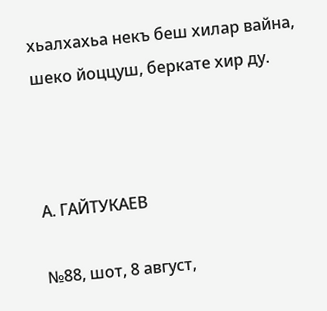хьалхахьа некъ беш хилар вайна, шеко йоццуш, беркате хир ду.



А. ГАЙТУКАЕВ

№88, шот, 8 август,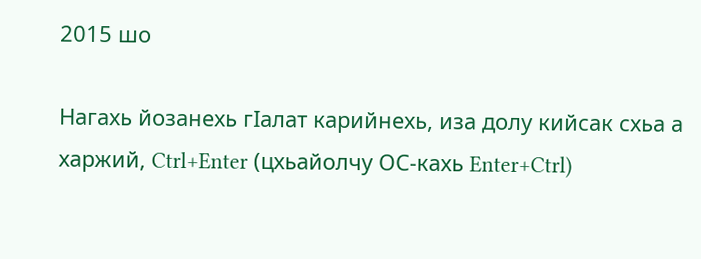2015 шо

Нагахь йозанехь гIалат карийнехь, иза долу кийсак схьа а харжий, Ctrl+Enter (цхьайолчу ОС-кахь Enter+Ctrl)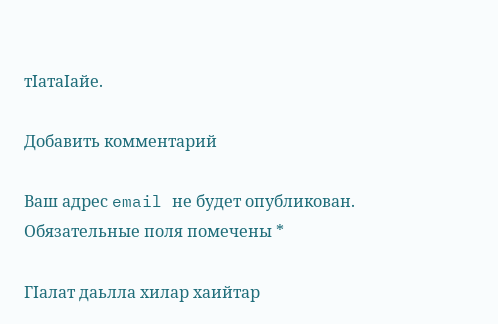тIатаIайе.

Добавить комментарий

Ваш адрес email не будет опубликован. Обязательные поля помечены *

ГIалат даьлла хилар хаийтар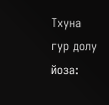Тхуна гур долу йоза: